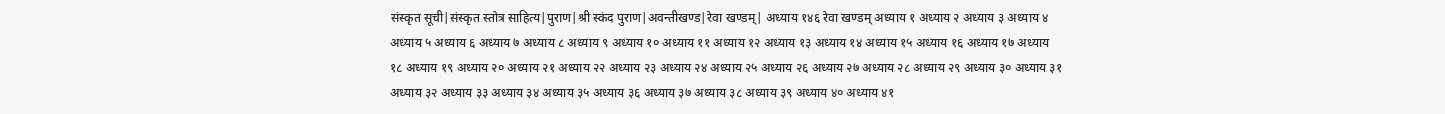संस्कृत सूची|संस्कृत स्तोत्र साहित्य|पुराण|श्री स्कंद पुराण|अवन्तीखण्ड|रेवा खण्डम्| अध्याय १४६ रेवा खण्डम् अध्याय १ अध्याय २ अध्याय ३ अध्याय ४ अध्याय ५ अध्याय ६ अध्याय ७ अध्याय ८ अध्याय ९ अध्याय १० अध्याय ११ अध्याय १२ अध्याय १३ अध्याय १४ अध्याय १५ अध्याय १६ अध्याय १७ अध्याय १८ अध्याय १९ अध्याय २० अध्याय २१ अध्याय २२ अध्याय २३ अध्याय २४ अध्याय २५ अध्याय २६ अध्याय २७ अध्याय २८ अध्याय २९ अध्याय ३० अध्याय ३१ अध्याय ३२ अध्याय ३३ अध्याय ३४ अध्याय ३५ अध्याय ३६ अध्याय ३७ अध्याय ३८ अध्याय ३९ अध्याय ४० अध्याय ४१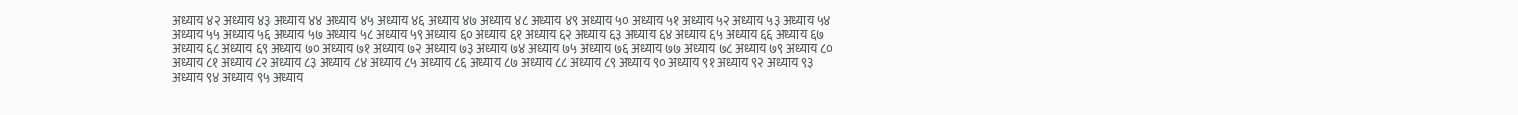अध्याय ४२ अध्याय ४३ अध्याय ४४ अध्याय ४५ अध्याय ४६ अध्याय ४७ अध्याय ४८ अध्याय ४९ अध्याय ५० अध्याय ५१ अध्याय ५२ अध्याय ५३ अध्याय ५४ अध्याय ५५ अध्याय ५६ अध्याय ५७ अध्याय ५८ अध्याय ५९ अध्याय ६० अध्याय ६१ अध्याय ६२ अध्याय ६३ अध्याय ६४ अध्याय ६५ अध्याय ६६ अध्याय ६७ अध्याय ६८ अध्याय ६९ अध्याय ७० अध्याय ७१ अध्याय ७२ अध्याय ७३ अध्याय ७४ अध्याय ७५ अध्याय ७६ अध्याय ७७ अध्याय ७८ अध्याय ७९ अध्याय ८० अध्याय ८१ अध्याय ८२ अध्याय ८३ अध्याय ८४ अध्याय ८५ अध्याय ८६ अध्याय ८७ अध्याय ८८ अध्याय ८९ अध्याय ९० अध्याय ९१ अध्याय ९२ अध्याय ९३ अध्याय ९४ अध्याय ९५ अध्याय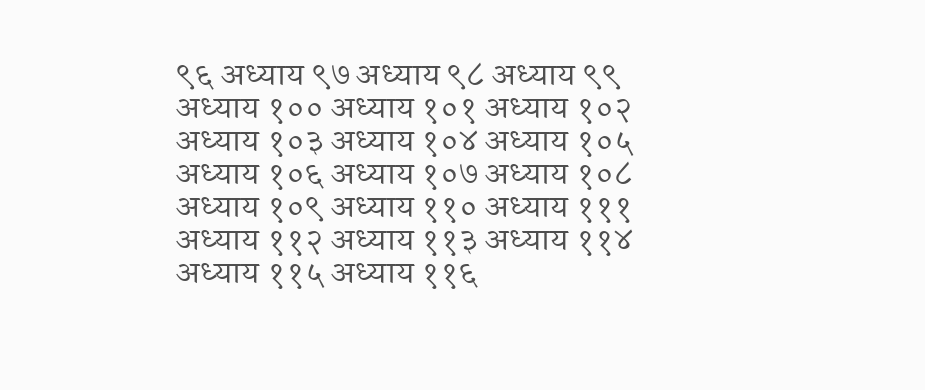९६ अध्याय ९७ अध्याय ९८ अध्याय ९९ अध्याय १०० अध्याय १०१ अध्याय १०२ अध्याय १०३ अध्याय १०४ अध्याय १०५ अध्याय १०६ अध्याय १०७ अध्याय १०८ अध्याय १०९ अध्याय ११० अध्याय १११ अध्याय ११२ अध्याय ११३ अध्याय ११४ अध्याय ११५ अध्याय ११६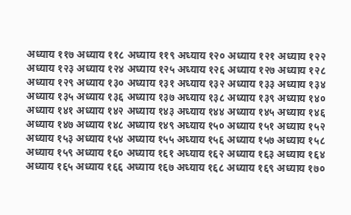अध्याय ११७ अध्याय ११८ अध्याय ११९ अध्याय १२० अध्याय १२१ अध्याय १२२ अध्याय १२३ अध्याय १२४ अध्याय १२५ अध्याय १२६ अध्याय १२७ अध्याय १२८ अध्याय १२९ अध्याय १३० अध्याय १३१ अध्याय १३२ अध्याय १३३ अध्याय १३४ अध्याय १३५ अध्याय १३६ अध्याय १३७ अध्याय १३८ अध्याय १३९ अध्याय १४० अध्याय १४१ अध्याय १४२ अध्याय १४३ अध्याय १४४ अध्याय १४५ अध्याय १४६ अध्याय १४७ अध्याय १४८ अध्याय १४९ अध्याय १५० अध्याय १५१ अध्याय १५२ अध्याय १५३ अध्याय १५४ अध्याय १५५ अध्याय १५६ अध्याय १५७ अध्याय १५८ अध्याय १५९ अध्याय १६० अध्याय १६१ अध्याय १६२ अध्याय १६३ अध्याय १६४ अध्याय १६५ अध्याय १६६ अध्याय १६७ अध्याय १६८ अध्याय १६९ अध्याय १७०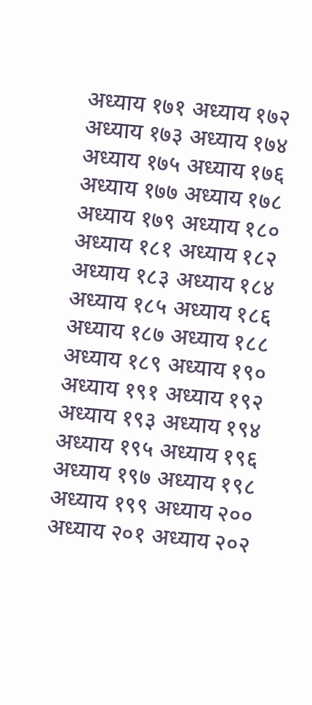अध्याय १७१ अध्याय १७२ अध्याय १७३ अध्याय १७४ अध्याय १७५ अध्याय १७६ अध्याय १७७ अध्याय १७८ अध्याय १७९ अध्याय १८० अध्याय १८१ अध्याय १८२ अध्याय १८३ अध्याय १८४ अध्याय १८५ अध्याय १८६ अध्याय १८७ अध्याय १८८ अध्याय १८९ अध्याय १९० अध्याय १९१ अध्याय १९२ अध्याय १९३ अध्याय १९४ अध्याय १९५ अध्याय १९६ अध्याय १९७ अध्याय १९८ अध्याय १९९ अध्याय २०० अध्याय २०१ अध्याय २०२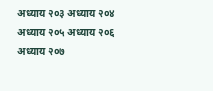अध्याय २०३ अध्याय २०४ अध्याय २०५ अध्याय २०६ अध्याय २०७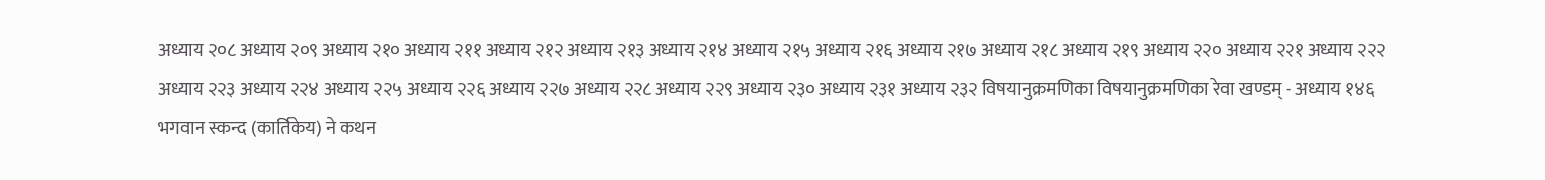अध्याय २०८ अध्याय २०९ अध्याय २१० अध्याय २११ अध्याय २१२ अध्याय २१३ अध्याय २१४ अध्याय २१५ अध्याय २१६ अध्याय २१७ अध्याय २१८ अध्याय २१९ अध्याय २२० अध्याय २२१ अध्याय २२२ अध्याय २२३ अध्याय २२४ अध्याय २२५ अध्याय २२६ अध्याय २२७ अध्याय २२८ अध्याय २२९ अध्याय २३० अध्याय २३१ अध्याय २३२ विषयानुक्रमणिका विषयानुक्रमणिका रेवा खण्डम् - अध्याय १४६ भगवान स्कन्द (कार्तिकेय) ने कथन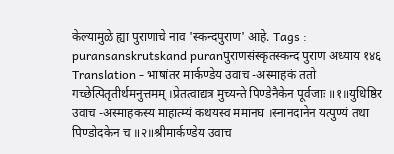केल्यामुळे ह्या पुराणाचे नाव 'स्कन्दपुराण' आहे. Tags : puransanskrutskand puranपुराणसंस्कृतस्कन्द पुराण अध्याय १४६ Translation - भाषांतर मार्कण्डेय उवाच -अस्माहकं ततो गच्छेत्पितृतीर्थमनुत्तमम् ।प्रेतत्वाद्यत्र मुच्यन्ते पिण्डेनैकेन पूर्वजाः ॥१॥युधिष्ठिर उवाच -अस्माहकस्य माहात्म्यं कथयस्व ममानघ ।स्नानदानेन यत्पुण्यं तथा पिण्डोदकेन च ॥२॥श्रीमार्कण्डेय उवाच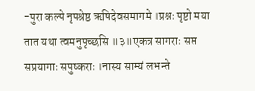-पुरा कल्पे नृपश्रेष्ठ ऋषिदेवसमागमे ।प्रश्नः पृष्टो मया तात यथा त्वमनुपृच्छसि ॥३॥एकत्र सागराः सप्त सप्रयागाः सपुष्कराः ।नास्य साम्यं लभन्ते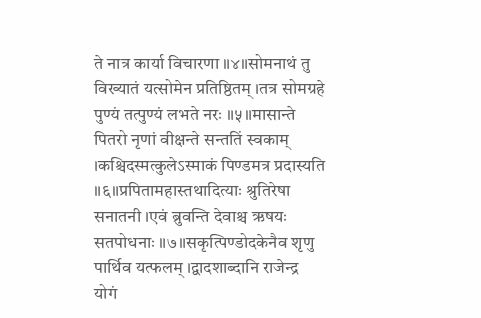ते नात्र कार्या विचारणा ॥४॥सोमनाथं तु विख्यातं यत्सोमेन प्रतिष्ठितम् ।तत्र सोमग्रहे पुण्यं तत्पुण्यं लभते नरः ॥५॥मासान्ते पितरो नृणां वीक्षन्ते सन्ततिं स्वकाम् ।कश्चिदस्मत्कुलेऽस्माकं पिण्डमत्र प्रदास्यति ॥६॥प्रपितामहास्तथादित्याः श्रुतिरेषा सनातनी ।एवं ब्रुवन्ति देवाश्च ऋषयः सतपोधनाः ॥७॥सकृत्पिण्डोदकेनैव शृणु पार्थिव यत्फलम् ।द्वादशाब्दानि राजेन्द्र योगं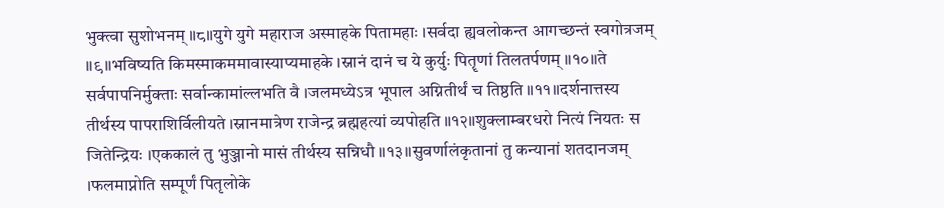भुक्त्वा सुशोभनम् ॥८॥युगे युगे महाराज अस्माहके पितामहाः ।सर्वदा ह्यवलोकन्त आगच्छन्तं स्वगोत्रजम् ॥९॥भविष्यति किमस्माकममावास्याप्यमाहके ।स्नानं दानं च ये कुर्युः पितॄणां तिलतर्पणम् ॥१०॥ते सर्वपापनिर्मुक्ताः सर्वान्कामांल्लभति वै ।जलमध्येऽत्र भूपाल अग्नितीर्थं च तिष्ठति ॥११॥दर्शनात्तस्य तीर्थस्य पापराशिर्विलीयते ।स्नानमात्रेण राजेन्द्र ब्रह्महत्यां व्यपोहति ॥१२॥शुक्लाम्बरधरो नित्यं नियतः स जितेन्द्रियः ।एककालं तु भुञ्जानो मासं तीर्थस्य सन्निधौ ॥१३॥सुवर्णालंकृतानां तु कन्यानां शतदानजम् ।फलमाप्नोति सम्पूर्णं पितृलोके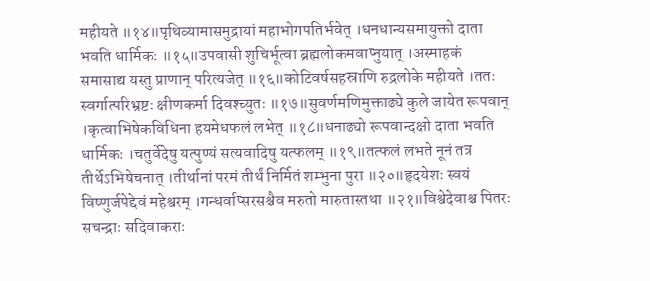महीयते ॥१४॥पृथिव्यामासमुद्रायां महाभोगपतिर्भवेत् ।धनधान्यसमायुक्तो दाता भवति धार्मिकः ॥१५॥उपवासी शुचिर्भूत्वा ब्रह्मलोकमवाप्नुयात् ।अस्माहकं समासाद्य यस्तु प्राणान् परित्यजेत् ॥१६॥कोटिवर्षसहस्राणि रुद्रलोके महीयते ।ततः स्वर्गात्परिभ्रष्टः क्षीणकर्मा दिवश्च्युतः ॥१७॥सुवर्णमणिमुक्ताढ्ये कुले जायेत रूपवान् ।कृत्वाभिषेकविधिना हयमेधफलं लभेत् ॥१८॥धनाढ्यो रूपवान्दक्षो दाता भवति धार्मिकः ।चतुर्वेदेषु यत्पुण्यं सत्यवादिषु यत्फलम् ॥१९॥तत्फलं लभते नूनं तत्र तीर्थेऽभिषेचनात् ।तीर्थानां परमं तीर्थं निर्मितं शम्भुना पुरा ॥२०॥हृदयेशः स्वयं विष्णुर्जपेद्देवं महेश्वरम् ।गन्धर्वाप्सरसश्चैव मरुतो मारुतास्तथा ॥२१॥विश्वेदेवाश्च पितरः सचन्द्राः सदिवाकराः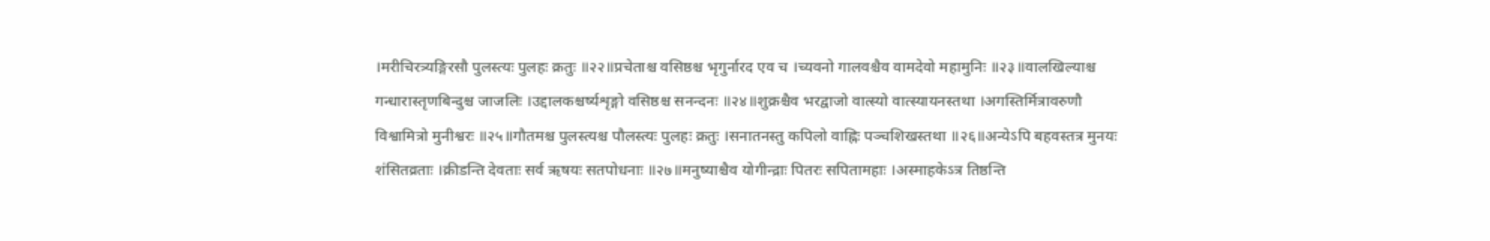।मरीचिरत्र्यङ्गिरसौ पुलस्त्यः पुलहः क्रतुः ॥२२॥प्रचेताश्च वसिष्ठश्च भृगुर्नारद एव च ।च्यवनो गालवश्चैव वामदेवो महामुनिः ॥२३॥वालखिल्याश्च गन्धारास्तृणबिन्दुश्च जाजलिः ।उद्दालकश्चर्ष्यशृङ्गो वसिष्ठश्च सनन्दनः ॥२४॥शुक्रश्चैव भरद्वाजो वात्स्यो वात्स्यायनस्तथा ।अगस्तिर्मित्रावरुणौ विश्वामित्रो मुनीश्वरः ॥२५॥गौतमश्च पुलस्त्यश्च पौलस्त्यः पुलहः क्रतुः ।सनातनस्तु कपिलो वाह्निः पञ्चशिखस्तथा ॥२६॥अन्येऽपि बहवस्तत्र मुनयः शंसितव्रताः ।क्रीडन्ति देवताः सर्व ऋषयः सतपोधनाः ॥२७॥मनुष्याश्चैव योगीन्द्राः पितरः सपितामहाः ।अस्माहकेऽत्र तिष्ठन्ति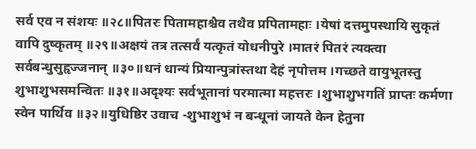सर्व एव न संशयः ॥२८॥पितरः पितामहाश्चैव तथैव प्रपितामहाः ।येषां दत्तमुपस्थायि सुकृतं वापि दुष्कृतम् ॥२९॥अक्षयं तत्र तत्सर्वं यत्कृतं योधनीपुरे ।मातरं पितरं त्यक्त्वा सर्वबन्धुसुहृज्जनान् ॥३०॥धनं धान्यं प्रियान्पुत्रांस्तथा देहं नृपोत्तम ।गच्छते वायुभूतस्तु शुभाशुभसमन्वितः ॥३१॥अदृश्यः सर्वभूतानां परमात्मा महत्तरः ।शुभाशुभगतिं प्राप्तः कर्मणा स्वेन पार्थिव ॥३२॥युधिष्ठिर उवाच -शुभाशुभं न बन्धूनां जायते केन हेतुना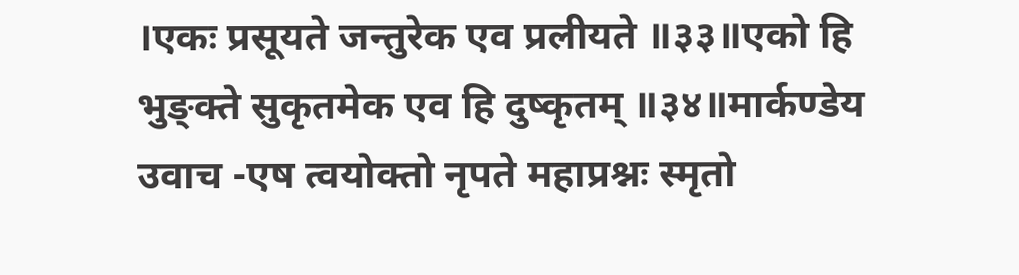।एकः प्रसूयते जन्तुरेक एव प्रलीयते ॥३३॥एको हि भुङ्क्ते सुकृतमेक एव हि दुष्कृतम् ॥३४॥मार्कण्डेय उवाच -एष त्वयोक्तो नृपते महाप्रश्नः स्मृतो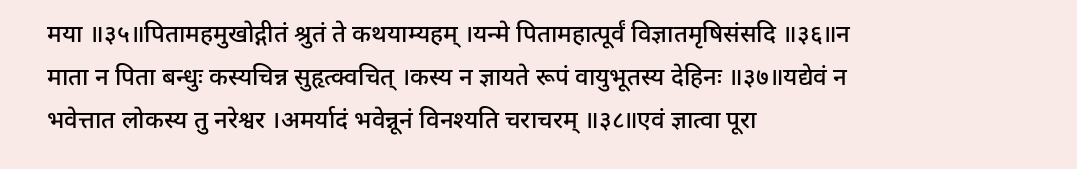मया ॥३५॥पितामहमुखोद्गीतं श्रुतं ते कथयाम्यहम् ।यन्मे पितामहात्पूर्वं विज्ञातमृषिसंसदि ॥३६॥न माता न पिता बन्धुः कस्यचिन्न सुहृत्क्वचित् ।कस्य न ज्ञायते रूपं वायुभूतस्य देहिनः ॥३७॥यद्येवं न भवेत्तात लोकस्य तु नरेश्वर ।अमर्यादं भवेन्नूनं विनश्यति चराचरम् ॥३८॥एवं ज्ञात्वा पूरा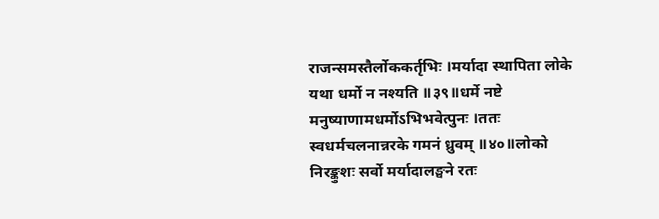राजन्समस्तैर्लोककर्तृभिः ।मर्यादा स्थापिता लोके यथा धर्मो न नश्यति ॥३९॥धर्मे नष्टे मनुष्याणामधर्मोऽभिभवेत्पुनः ।ततः स्वधर्मचलनान्नरके गमनं ध्रुवम् ॥४०॥लोको निरङ्कुशः सर्वो मर्यादालङ्घने रतः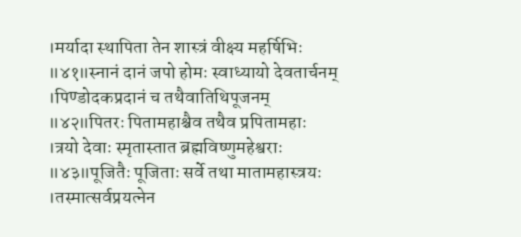।मर्यादा स्थापिता तेन शास्त्रं वीक्ष्य महर्षिभिः ॥४१॥स्नानं दानं जपो होमः स्वाध्यायो देवतार्चनम् ।पिण्डोदकप्रदानं च तथैवातिथिपूजनम् ॥४२॥पितरः पितामहाश्चैव तथैव प्रपितामहाः ।त्रयो देवाः स्मृतास्तात ब्रह्मविष्णुमहेश्वराः ॥४३॥पूजितैः पूजिताः सर्वे तथा मातामहास्त्रयः ।तस्मात्सर्वप्रयत्नेन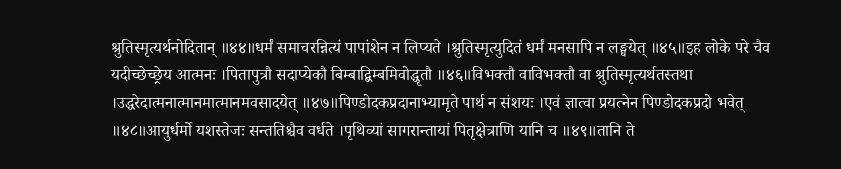श्रुतिस्मृत्यर्थनोदितान् ॥४४॥धर्मं समाचरन्नित्यं पापांशेन न लिप्यते ।श्रुतिस्मृत्युदितं धर्मं मनसापि न लङ्घयेत् ॥४५॥इह लोके परे चैव यदीच्छेच्छ्रेय आत्मनः ।पितापुत्रौ सदाप्येकौ बिम्बाद्बिम्बमिवोद्धृतौ ॥४६॥विभक्तौ वाविभक्तौ वा श्रुतिस्मृत्यर्थतस्तथा ।उद्धरेदात्मनात्मानमात्मानमवसादयेत् ॥४७॥पिण्डोदकप्रदानाभ्यामृते पार्थ न संशयः ।एवं ज्ञात्वा प्रयत्नेन पिण्डोदकप्रदो भवेत् ॥४८॥आयुर्धर्मो यशस्तेजः सन्ततिश्चैव वर्धते ।पृथिव्यां सागरान्तायां पितृक्षेत्राणि यानि च ॥४९॥तानि ते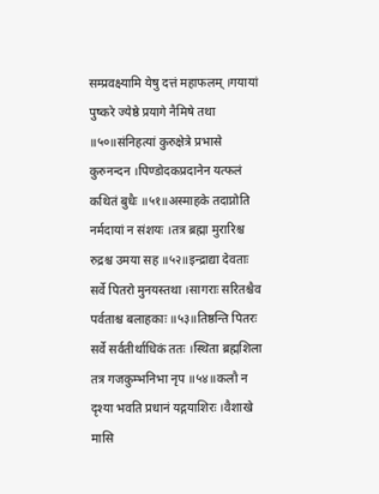सम्प्रवक्ष्यामि येषु दत्तं महाफलम् ।गयायां पुष्करे ज्येष्ठे प्रयागे नैमिषे तथा ॥५०॥संनिहत्यां कुरुक्षेत्रे प्रभासे कुरुनन्दन ।पिण्डोदकप्रदानेन यत्फलं कथितं बुधैः ॥५१॥अस्माहके तदाप्नोति नर्मदायां न संशयः ।तत्र ब्रह्मा मुरारिश्च रुद्रश्च उमया सह ॥५२॥इन्द्राद्या देवताः सर्वे पितरो मुनयस्तथा ।सागराः सरितश्चैव पर्वताश्च बलाहकाः ॥५३॥तिष्ठन्ति पितरः सर्वे सर्वतीर्थाधिकं ततः ।स्थिता ब्रह्मशिला तत्र गजकुम्भनिभा नृप ॥५४॥कलौ न दृश्या भवति प्रधानं यद्गयाशिरः ।वैशाखे मासि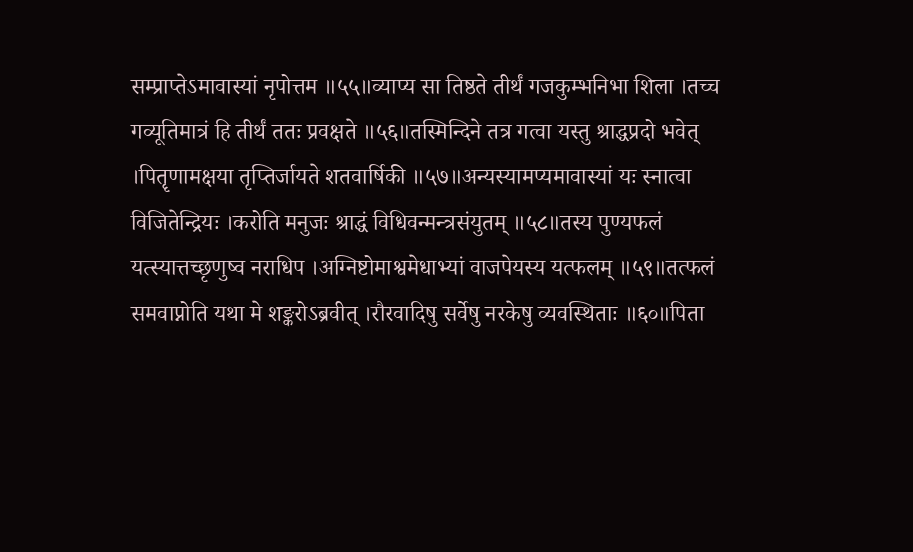सम्प्राप्तेऽमावास्यां नृपोत्तम ॥५५॥व्याप्य सा तिष्ठते तीर्थं गजकुम्भनिभा शिला ।तच्च गव्यूतिमात्रं हि तीर्थं ततः प्रवक्षते ॥५६॥तस्मिन्दिने तत्र गत्वा यस्तु श्राद्धप्रदो भवेत् ।पितॄणामक्षया तृप्तिर्जायते शतवार्षिकी ॥५७॥अन्यस्यामप्यमावास्यां यः स्नात्वा विजितेन्द्रियः ।करोति मनुजः श्राद्धं विधिवन्मन्त्रसंयुतम् ॥५८॥तस्य पुण्यफलं यत्स्यात्तच्छृणुष्व नराधिप ।अग्निष्टोमाश्वमेधाभ्यां वाजपेयस्य यत्फलम् ॥५९॥तत्फलं समवाप्नोति यथा मे शङ्करोऽब्रवीत् ।रौरवादिषु सर्वेषु नरकेषु व्यवस्थिताः ॥६०॥पिता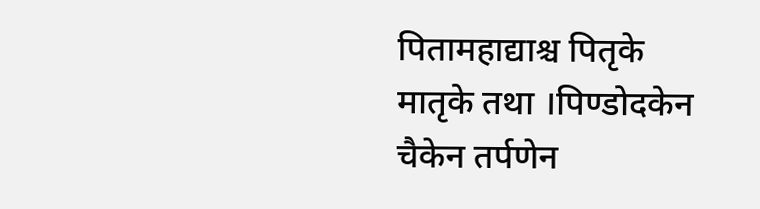पितामहाद्याश्च पितृके मातृके तथा ।पिण्डोदकेन चैकेन तर्पणेन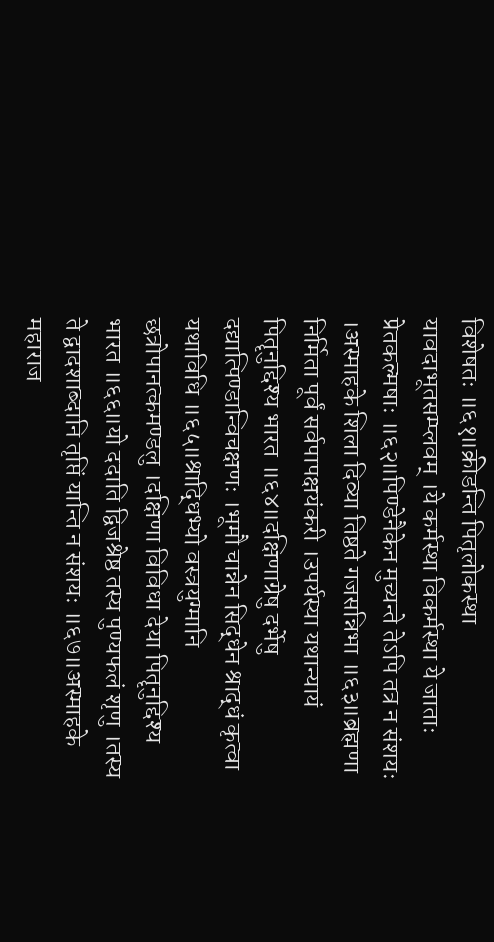विशेषतः ॥६१॥क्रीडन्ति पितृलोकस्था यावदाभूतसम्प्लवम् ।ये कर्मस्था विकर्मस्था ये जाताः प्रेतकल्मषाः ॥६२॥पिण्डेनैकेन मुच्यन्ते तेऽपि तत्र न संशयः ।अस्माहके शिला दिव्या तिष्ठते गजसन्निभा ॥६३॥ब्रह्मणा निर्मिता पूर्वं सर्वपापक्षयंकरी ।उपर्यस्या यथान्यायं पितॄनुद्दिश्य भारत ॥६४॥दक्षिणाग्रेषु दर्भेषु दद्यात्पिण्डान्विचक्षणः ।भूमौ चान्नेन सिद्धेन श्राद्धं कृत्वा यथाविधि ॥६५॥श्राद्धिभ्यो वस्त्रयुग्मानि छत्रोपानत्कमण्डलु ।दक्षिणा विविधा देया पितॄनुद्दिश्य भारत ॥६६॥यो ददाति द्विजश्रेष्ठ तस्य पुण्यफलं शृणु ।तस्य ते द्वादशाब्दानि तृप्तिं यान्ति न संशयः ॥६७॥अस्माहके महाराज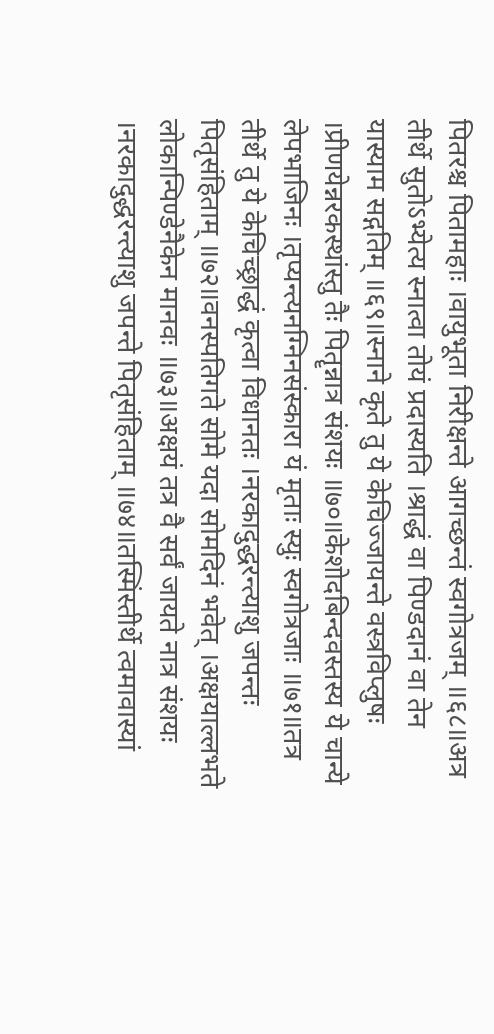पितरश्च पितामहाः ।वायुभूता निरीक्षन्ते आगच्छन्तं स्वगोत्रजम् ॥६८॥अत्र तीर्थे सुतोऽभ्येत्य स्नात्वा तोयं प्रदास्यति ।श्राद्धं वा पिण्डदानं वा तेन यास्याम सद्गतिम् ॥६९॥स्नाने कृते तु ये केचिज्जायन्ते वस्त्रविप्लुषः ।प्रीणयेन्नरकस्थांस्तु तैः पितॄन्नात्र संशयः ॥७०॥केशोदबिन्दवस्तस्य ये चान्ये लेपभाजिनः ।तृप्यन्त्यनग्निनसंस्कारा यं मृताः स्युः स्वगोत्रजाः ॥७१॥तत्र तीर्थे तु ये केचिच्छ्राद्धं कृत्वा विधानतः ।नरकादुद्धरन्त्याशु जपन्तः पितृसंहिताम् ॥७२॥वनस्पतिगते सोमे यदा सोमदिनं भवेत् ।अक्षयाल्लभते लोकान्पिण्डेनैकेन मानवः ॥७३॥अक्षयं तत्र वै सर्वं जायते नात्र संशयः ।नरकादुद्धरन्त्याशु जपन्ते पितृसंहिताम् ॥७४॥तस्मिंस्तीर्थे त्वमावास्यां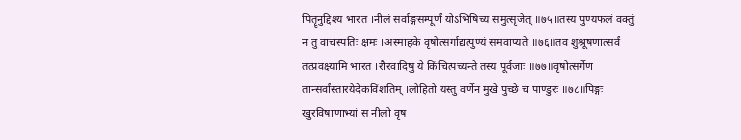पितॄनुद्दिश्य भारत ।नीलं सर्वाङ्गसम्पूर्णं योऽभिषिच्य समुत्सृजेत् ॥७५॥तस्य पुण्यफलं वक्तुं न तु वाचस्पतिः क्षमः ।अस्माहके वृषोत्सर्गाद्यत्पुण्यं समवाप्यते ॥७६॥तव शुश्रूषणात्सर्वं तत्प्रवक्ष्यामि भारत ।रौरवादिषु ये किंचित्पच्यन्ते तस्य पूर्वजाः ॥७७॥वृषोत्सर्गेण तान्सर्वांस्तारयेदेकविंशतिम् ।लोहितो यस्तु वर्णेन मुखे पुच्छे च पाण्डुरः ॥७८॥पिङ्गः खुरविषाणाभ्यां स नीलो वृष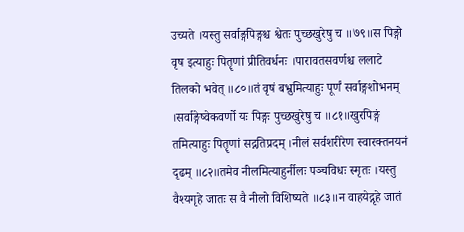उच्यते ।यस्तु सर्वाङ्गपिङ्गश्च श्वेतः पुच्छखुरेषु च ॥७९॥स पिङ्गो वृष इत्याहुः पितॄणां प्रीतिवर्धनः ।पारावतसवर्णश्च ललाटे तिलको भवेत् ॥८०॥तं वृषं बभ्रुमित्याहुः पूर्णं सर्वाङ्गशोभनम् ।सर्वाङ्गेष्वेकवर्णो यः पिङ्गः पुच्छखुरेषु च ॥८१॥खुरपिङ्गं तमित्याहुः पितॄणां सद्गतिप्रदम् ।नीलं सर्वशरीरेण स्वारक्तनयनं दृढम् ॥८२॥तमेव नीलमित्याहुर्नीलः पञ्चविधः स्मृतः ।यस्तु वैश्यगृहे जातः स वै नीलो विशिष्यते ॥८३॥न वाहयेद्गृहे जातं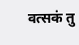वत्सकं तु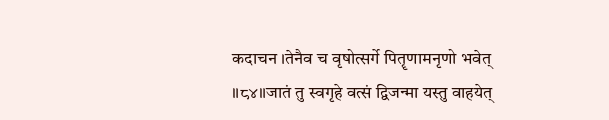कदाचन ।तेनैव च वृषोत्सर्गे पितॄणामनृणो भवेत् ॥८४॥जातं तु स्वगृहे वत्सं द्विजन्मा यस्तु वाहयेत्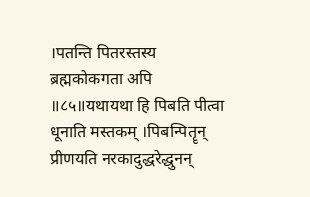।पतन्ति पितरस्तस्य ब्रह्मकोकगता अपि ॥८५॥यथायथा हि पिबति पीत्वा धूनाति मस्तकम् ।पिबन्पितॄन् प्रीणयति नरकादुद्धरेद्धुनन्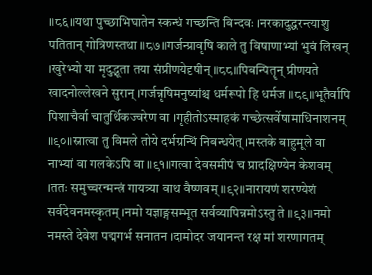॥८६॥यथा पुच्छाभिघातेन स्कन्धं गच्छन्ति बिन्दवः ।नरकादुद्धरन्त्याशु पतितान् गोत्रिणस्तथा ॥८७॥गर्जन्प्रावृषि काले तु विषाणाभ्यां भुवं लिखन् ।खुरेभ्यो या मृदुद्भूता तया संप्रीणयेदृषीन् ॥८८॥पिबन्पितॄन् प्रीणयते खादनोल्लेखने सुरान् ।गर्जन्नृषिमनुष्यांश्च धर्मरूपो हि धर्मज ॥८९॥भूतैर्वापि पिशाचैर्वा चातुर्थिकज्वरेण वा ।गृहीतोऽस्माहकं गच्छेत्सर्वेषामाधिनाशनम् ॥९०॥स्नात्वा तु विमले तोये दर्भग्रन्थिं निबन्धयेत् ।मस्तके बाहुमूले वा नाभ्यां वा गलकेऽपि वा ॥९१॥गत्वा देवसमीपं च प्रादक्षिण्येन केशवम् ।ततः समुच्चरन्मन्त्रं गायत्र्या वाथ वैष्णवम् ॥९२॥नारायणं शरण्येशं सर्वदेवनमस्कृतम् ।नमो यज्ञाङ्गसम्भूत सर्वव्यापिन्नमोऽस्तु ते ॥९३॥नमो नमस्ते देवेश पद्मगर्भ सनातन ।दामोदर जयानन्त रक्ष मां शरणागतम्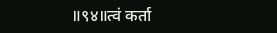॥९४॥त्वं कर्ता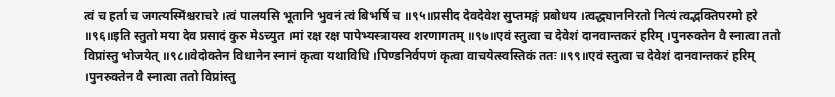त्वं च हर्ता च जगत्यस्मिंश्चराचरे ।त्वं पालयसि भूतानि भुवनं त्वं बिभर्षि च ॥९५॥प्रसीद देवदेवेश सुप्तमङ्गं प्रबोधय ।त्वद्ध्याननिरतो नित्यं त्वद्भक्तिपरमो हरे ॥९६॥इति स्तुतो मया देव प्रसादं कुरु मेऽच्युत ।मां रक्ष रक्ष पापेभ्यस्त्रायस्व शरणागतम् ॥९७॥एवं स्तुत्वा च देवेशं दानवान्तकरं हरिम् ।पुनरुक्तेन वै स्नात्वा ततो विप्रांस्तु भोजयेत् ॥९८॥वेदोक्तेन विधानेन स्नानं कृत्वा यथाविधि ।पिण्डनिर्वपणं कृत्वा वाचयेत्स्वस्तिकं ततः ॥९९॥एवं स्तुत्वा च देवेशं दानवान्तकरं हरिम् ।पुनरुक्तेन वै स्नात्वा ततो विप्रांस्तु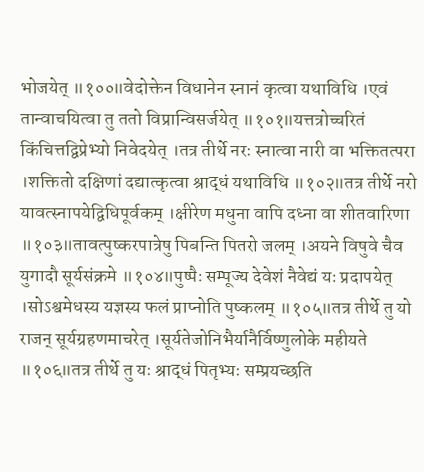भोजयेत् ॥१००॥वेदोक्तेन विधानेन स्नानं कृत्वा यथाविधि ।एवं तान्वाचयित्वा तु ततो विप्रान्विसर्जयेत् ॥१०१॥यत्तत्रोच्चरितं किंचित्तद्विप्रेभ्यो निवेदयेत् ।तत्र तीर्थे नरः स्नात्वा नारी वा भक्तितत्परा ।शक्तितो दक्षिणां दद्यात्कृत्वा श्राद्धं यथाविधि ॥१०२॥तत्र तीर्थे नरो यावत्स्नापयेद्विधिपूर्वकम् ।क्षीरेण मधुना वापि दध्ना वा शीतवारिणा ॥१०३॥तावत्पुष्करपात्रेषु पिबन्ति पितरो जलम् ।अयने विषुवे चैव युगादौ सूर्यसंक्रमे ॥१०४॥पुष्पैः सम्पूज्य देवेशं नैवेद्यं यः प्रदापयेत् ।सोऽश्वमेधस्य यज्ञस्य फलं प्राप्नोति पुष्कलम् ॥१०५॥तत्र तीर्थे तु यो राजन् सूर्यग्रहणमाचरेत् ।सूर्यतेजोनिभैर्यानैर्विष्णुलोके महीयते ॥१०६॥तत्र तीर्थे तु यः श्राद्धं पितृभ्यः सम्प्रयच्छति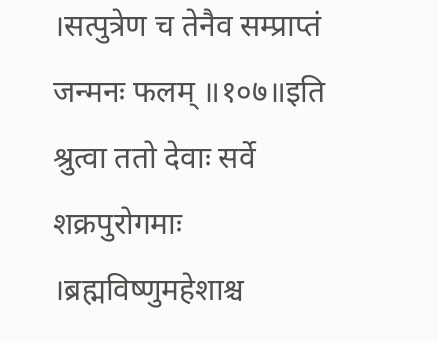।सत्पुत्रेण च तेनैव सम्प्राप्तं जन्मनः फलम् ॥१०७॥इति श्रुत्वा ततो देवाः सर्वे शक्रपुरोगमाः ।ब्रह्मविष्णुमहेशाश्च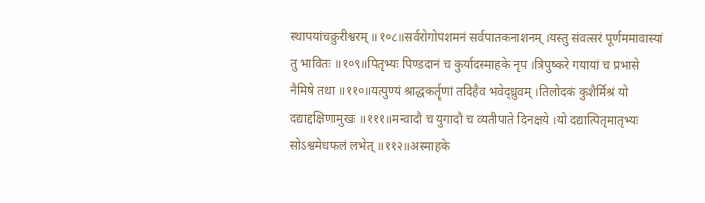स्थापयांचक्रुरीश्वरम् ॥१०८॥सर्वरोगोपशमनं सर्वपातकनाशनम् ।यस्तु संवत्सरं पूर्णममावास्यां तु भावितः ॥१०९॥पितृभ्यः पिण्डदानं च कुर्यादस्माहके नृप ।त्रिपुष्करे गयायां च प्रभासे नैमिषे तथा ॥११०॥यत्पुण्यं श्राद्धकर्तॄणां तदिहैव भवेद्ध्रुवम् ।तिलोदकं कुशैर्मिश्रं यो दद्याद्दक्षिणामुखः ॥१११॥मन्वादौ च युगादौ च व्यतीपाते दिनक्षये ।यो दद्यात्पितृमातृभ्यः सोऽश्वमेधफलं लभेत् ॥११२॥अस्माहके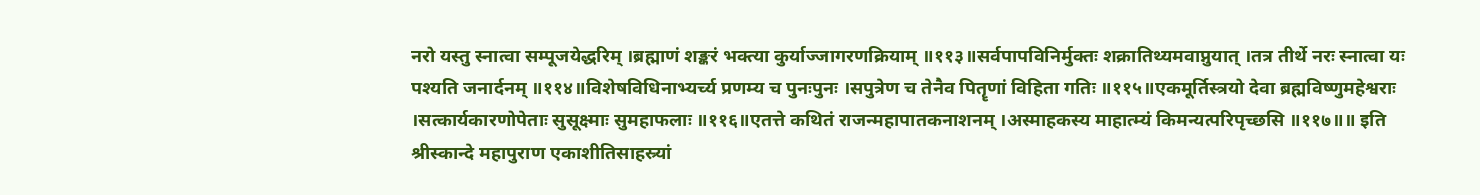नरो यस्तु स्नात्वा सम्पूजयेद्धरिम् ।ब्रह्माणं शङ्करं भक्त्या कुर्याज्जागरणक्रियाम् ॥११३॥सर्वपापविनिर्मुक्तः शक्रातिथ्यमवाप्नुयात् ।तत्र तीर्थे नरः स्नात्वा यः पश्यति जनार्दनम् ॥११४॥विशेषविधिनाभ्यर्च्य प्रणम्य च पुनःपुनः ।सपुत्रेण च तेनैव पितॄणां विहिता गतिः ॥११५॥एकमूर्तिस्त्रयो देवा ब्रह्मविष्णुमहेश्वराः ।सत्कार्यकारणोपेताः सुसूक्ष्माः सुमहाफलाः ॥११६॥एतत्ते कथितं राजन्महापातकनाशनम् ।अस्माहकस्य माहात्म्यं किमन्यत्परिपृच्छसि ॥११७॥॥ इति श्रीस्कान्दे महापुराण एकाशीतिसाहस्र्यां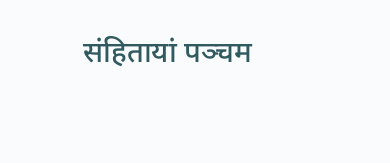संहितायां पञ्चम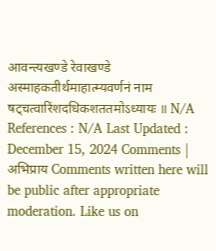आवन्त्यखण्डे रेवाखण्डे अस्माहकतीर्थमाहात्म्यवर्णनं नाम षट्चत्वारिंशदधिकशततमोऽध्यायः ॥ N/A References : N/A Last Updated : December 15, 2024 Comments | अभिप्राय Comments written here will be public after appropriate moderation. Like us on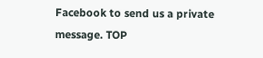Facebook to send us a private message. TOP